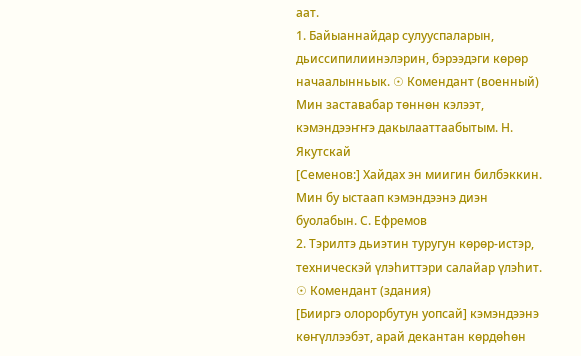аат.
1. Байыаннайдар сулууспаларын, дьиссипилиинэлэрин, бэрээдэги көрөр начаалынньык. ☉ Комендант (военный)
Мин заставабар төннөн кэлээт, кэмэндээҥҥэ дакылааттаабытым. Н. Якутскай
[Семенов:] Хайдах эн миигин билбэккин. Мин бу ыстаап кэмэндээнэ диэн буолабын. С. Ефремов
2. Тэрилтэ дьиэтин туругун көрөр-истэр, техническэй үлэһиттэри салайар үлэһит. ☉ Комендант (здания)
[Бииргэ олорорбутун уопсай] кэмэндээнэ көҥүллээбэт, арай декантан көрдөһөн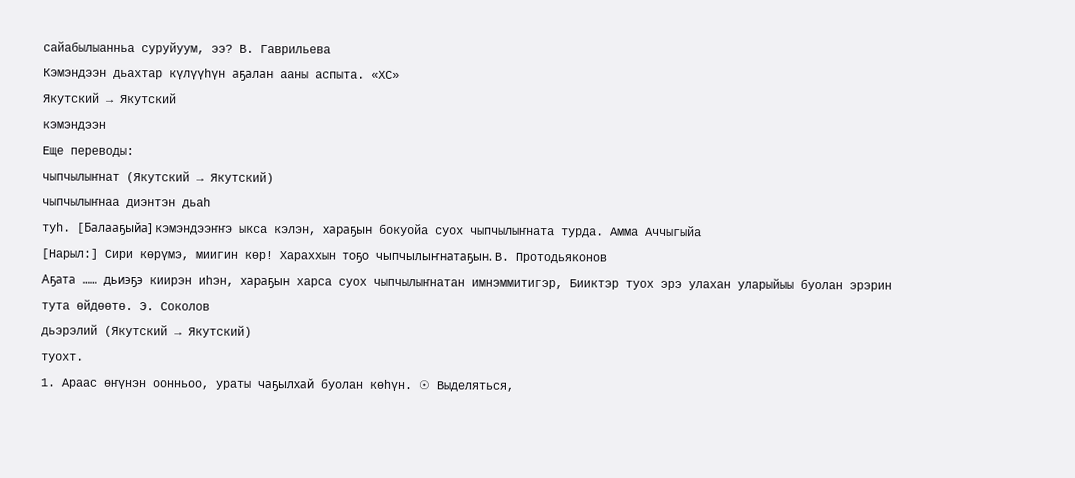сайабылыанньа суруйуум, ээ? В. Гаврильева
Кэмэндээн дьахтар күлүүһүн аҕалан ааны аспыта. «ХС»
Якутский → Якутский
кэмэндээн
Еще переводы:
чыпчылыҥнат (Якутский → Якутский)
чыпчылыҥнаа диэнтэн дьаһ
туһ. [Балааҕыйа] кэмэндээҥҥэ ыкса кэлэн, хараҕын бокуойа суох чыпчылыҥната турда. Амма Аччыгыйа
[Нарыл:] Сири көрүмэ, миигин көр! Хараххын тоҕо чыпчылыҥнатаҕын. В. Протодьяконов
Аҕата …… дьиэҕэ киирэн иһэн, хараҕын харса суох чыпчылыҥнатан имнэммитигэр, Бииктэр туох эрэ улахан уларыйыы буолан эрэрин тута өйдөөтө. Э. Соколов
дьэрэлий (Якутский → Якутский)
туохт.
1. Араас өҥүнэн оонньоо, ураты чаҕылхай буолан көһүн. ☉ Выделяться,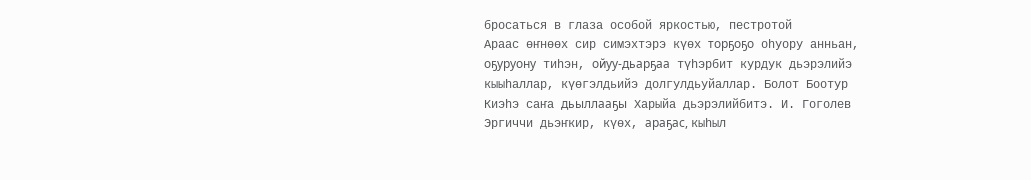бросаться в глаза особой яркостью, пестротой
Араас өҥнөөх сир симэхтэрэ күөх торҕоҕо оһуору анньан, оҕуруону тиһэн, ойуу-дьарҕаа түһэрбит курдук дьэрэлийэ кыыһаллар, күөгэлдьийэ долгулдьуйаллар. Болот Боотур
Киэһэ саҥа дьыллааҕы Харыйа дьэрэлийбитэ. И. Гоголев
Эргиччи дьэҥкир, күөх, араҕас, кыһыл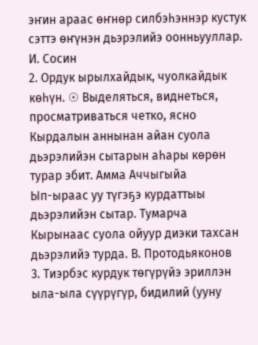эҥин араас өҥнөр силбэһэннэр кустук сэттэ өҥүнэн дьэрэлийэ оонньууллар. И. Сосин
2. Ордук ырылхайдык, чуолкайдык көһүн. ☉ Выделяться, виднеться, просматриваться четко, ясно
Кырдалын аннынан айан суола дьэрэлийэн сытарын аһары көрөн турар эбит. Амма Аччыгыйа
Ып-ыраас уу түгэҕэ курдаттыы дьэрэлийэн сытар. Тумарча
Кырынаас суола ойуур диэки тахсан дьэрэлийэ турда. В. Протодьяконов
3. Тиэрбэс курдук төгүрүйэ эриллэн ыла-ыла сүүрүгүр, бидилий (ууну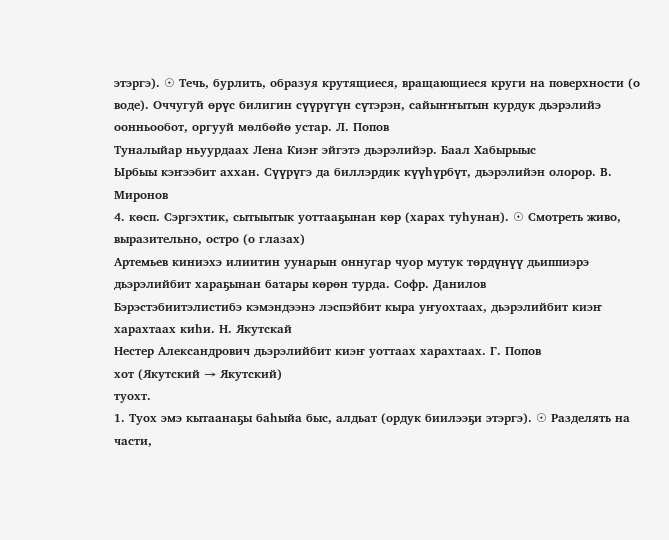этэргэ). ☉ Течь, бурлить, образуя крутящиеся, вращающиеся круги на поверхности (о воде). Оччугуй өрүс билигин сүүрүгүн сүтэрэн, сайыҥҥытын курдук дьэрэлийэ оонньообот, оргууй мөлбөйө устар. Л. Попов
Туналыйар ньуурдаах Лена Киэҥ эйгэтэ дьэрэлийэр. Баал Хабырыыс
Ырбыы кэҥээбит аххан. Сүүрүгэ да биллэрдик күүһүрбүт, дьэрэлийэн олорор. В. Миронов
4. көсп. Сэргэхтик, сытыытык уоттааҕынан көр (харах туһунан). ☉ Смотреть живо, выразительно, остро (о глазах)
Артемьев киниэхэ илиитин уунарын оннугар чуор мутук төрдүнүү дьиппиэрэ дьэрэлийбит хараҕынан батары көрөн турда. Софр. Данилов
Бэрэстэбиитэлистибэ кэмэндээнэ лэспэйбит кыра уҥуохтаах, дьэрэлийбит киэҥ харахтаах киһи. Н. Якутскай
Нестер Александрович дьэрэлийбит киэҥ уоттаах харахтаах. Г. Попов
хот (Якутский → Якутский)
туохт.
1. Туох эмэ кытаанаҕы баһыйа быс, алдьат (ордук биилээҕи этэргэ). ☉ Разделять на части,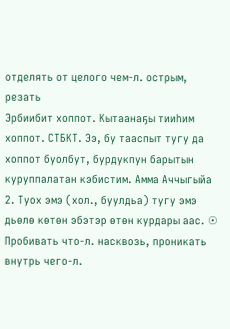отделять от целого чем-л. острым, резать
Эрбиибит хоппот. Кытаанаҕы тииһим хоппот. СТБКТ. Ээ, бу тааспыт тугу да хоппот буолбут, бурдукпун барытын куруппалатан кэбистим. Амма Аччыгыйа
2. Туох эмэ (хол., буулдьа) тугу эмэ дьөлө көтөн эбэтэр өтөн курдары аас. ☉ Пробивать что-л. насквозь, проникать внутрь чего-л.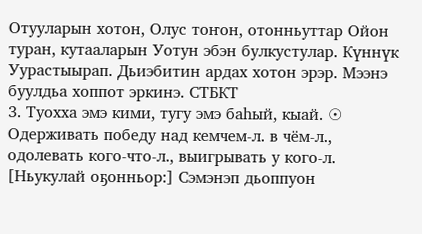Отууларын хотон, Олус тоҥон, отонньуттар Ойон туран, кутааларын Уотун эбэн булкустулар. Күннүк Уурастыырап. Дьиэбитин ардах хотон эрэр. Мээнэ буулдьа хоппот эркинэ. СТБКТ
3. Туохха эмэ кими, тугу эмэ баһый, кыай. ☉ Одерживать победу над кемчем-л. в чём-л., одолевать кого-что-л., выигрывать у кого-л. [Ньукулай оҕонньор:] Сэмэнэп дьоппуон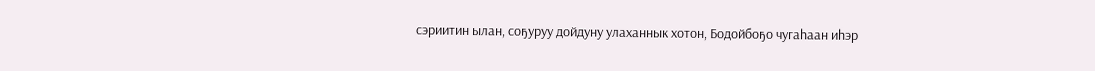сэриитин ылан, соҕуруу дойдуну улаханнык хотон, Бодойбоҕо чугаһаан иһэр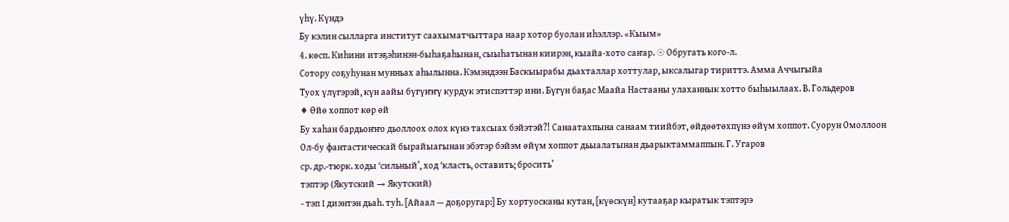үһү. Күндэ
Бу кэлин сылларга институт саахыматчыттара наар хотор буолан иһэллэр. «Кыым»
4. көсп. Киһини итэҕэһинэн-быһаҕаһынан, сыыһатынан киирэн, кыайа-хото саҥар. ☉ Обругать кого-л.
Сотору соҕуһунан мунньах аһылынна. Кэмэндээн Баскыырабы дьахталлар хоттулар, ыксалыгар тириттэ. Амма Аччыгыйа
Туох үлүгэрэй, күн аайы бүгүҥҥү курдук этиспэттэр ини. Бүгүн баҕас Маайа Настааны улаханнык хотто быһыылаах. В. Гольдеров
♦ Өйө хоппот көр өй
Бу хаһан бардьоҥҥо дьоллоох олох күнэ тахсыах бэйэтэй?! Санаатахпына санаам тиийбэт, өйдөөтөхпүнэ өйүм хоппот. Суорун Омоллоон
Ол-бу фантастическай бырайыагынан эбэтэр бэйэм өйүм хоппот дьыалатынан дьарыктаммаппын. Г. Угаров
ср. др.-тюрк. ходы ‘сильный’, ход ‘класть, оставить; бросить’
тэптэр (Якутский → Якутский)
- тэп I диэнтэн дьаһ. туһ. [Айаал — доҕоругар:] Бу хортуосканы кутан, [күөскүн] кутааҕар кыратык тэптэрэ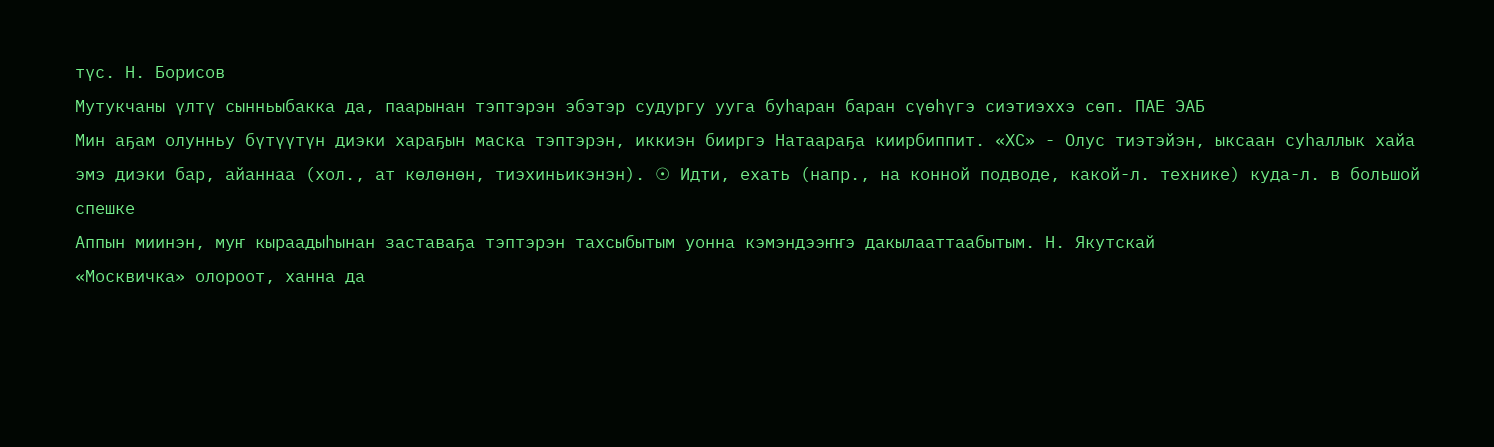түс. Н. Борисов
Мутукчаны үлтү сынньыбакка да, паарынан тэптэрэн эбэтэр судургу ууга буһаран баран сүөһүгэ сиэтиэххэ сөп. ПАЕ ЭАБ
Мин аҕам олунньу бүтүүтүн диэки хараҕын маска тэптэрэн, иккиэн бииргэ Натаараҕа киирбиппит. «ХС» - Олус тиэтэйэн, ыксаан суһаллык хайа эмэ диэки бар, айаннаа (хол., ат көлөнөн, тиэхиньикэнэн). ☉ Идти, ехать (напр., на конной подводе, какой-л. технике) куда-л. в большой спешке
Аппын миинэн, муҥ кыраадыһынан заставаҕа тэптэрэн тахсыбытым уонна кэмэндээҥҥэ дакылааттаабытым. Н. Якутскай
«Москвичка» олороот, ханна да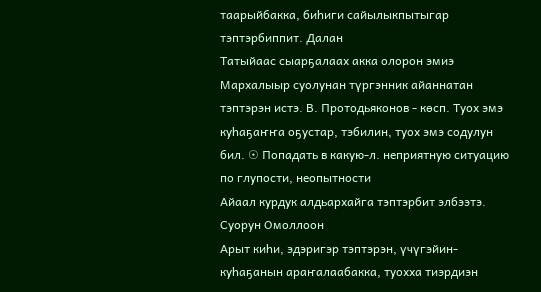таарыйбакка, биһиги сайылыкпытыгар тэптэрбиппит. Далан
Татыйаас сыарҕалаах акка олорон эмиэ Мархалыыр суолунан түргэнник айаннатан тэптэрэн истэ. В. Протодьяконов - көсп. Туох эмэ куһаҕаҥҥа оҕустар, тэбилин, туох эмэ содулун бил. ☉ Попадать в какую-л. неприятную ситуацию по глупости, неопытности
Айаал курдук алдьархайга тэптэрбит элбээтэ. Суорун Омоллоон
Арыт киһи, эдэригэр тэптэрэн, үчүгэйин-куһаҕанын араҥалаабакка, туохха тиэрдиэн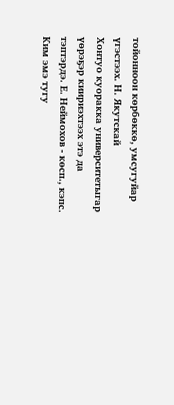тойонноон көрбөккө, умсугуйар үгэстээх. Н. Якутскай
Хонтуо куоракка университетыгар үөрэҕэр киириэхтээх этэ да тэптэрдэ. Е. Неймохов - көсп., кэпс. Ким эмэ тугу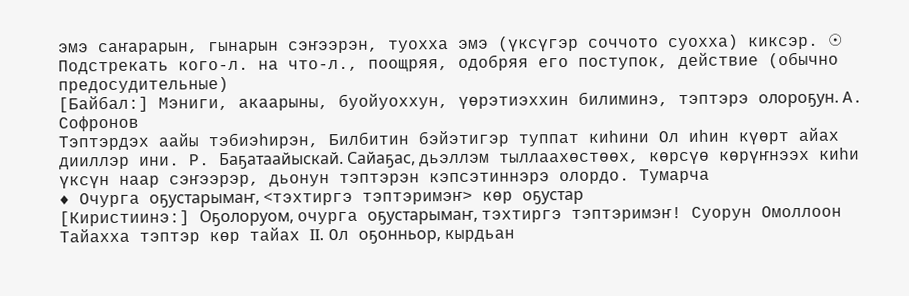эмэ саҥарарын, гынарын сэҥээрэн, туохха эмэ (үксүгэр соччото суохха) киксэр. ☉ Подстрекать кого-л. на что-л., поощряя, одобряя его поступок, действие (обычно предосудительные)
[Байбал:] Мэниги, акаарыны, буойуоххун, үөрэтиэххин билиминэ, тэптэрэ олороҕун. А. Софронов
Тэптэрдэх аайы тэбиэһирэн, Билбитин бэйэтигэр туппат киһини Ол иһин күөрт айах дииллэр ини. Р. Баҕатаайыскай. Сайаҕас, дьэллэм тыллаахөстөөх, көрсүө көрүҥнээх киһи үксүн наар сэҥээрэр, дьонун тэптэрэн кэпсэтиннэрэ олордо. Тумарча
♦ Очурга оҕустарымаҥ, <тэхтиргэ тэптэримэҥ> көр оҕустар
[Киристиинэ:] Оҕолоруом, очурга оҕустарымаҥ, тэхтиргэ тэптэримэҥ! Суорун Омоллоон
Тайахха тэптэр көр тайах II. Ол оҕонньор, кырдьан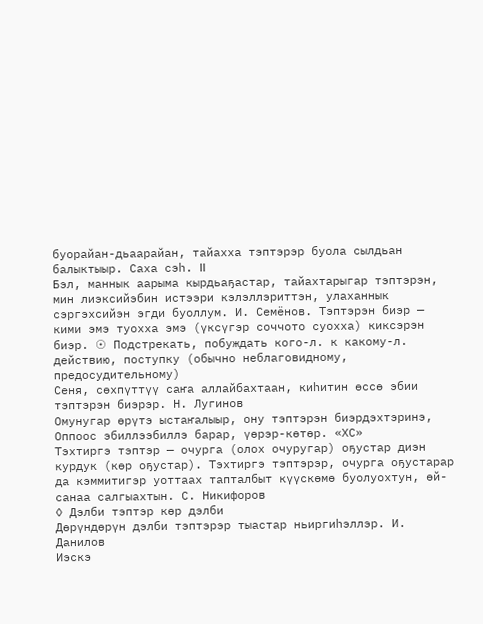буорайан-дьаарайан, тайахха тэптэрэр буола сылдьан балыктыыр. Саха сэһ. II
Бэл, маннык аарыма кырдьаҕастар, тайахтарыгар тэптэрэн, мин лиэксийэбин истээри кэлэллэриттэн, улаханнык сэргэхсийэн эгди буоллум. И. Семёнов. Тэптэрэн биэр — кими эмэ туохха эмэ (үксүгэр соччото суохха) киксэрэн биэр. ☉ Подстрекать, побуждать кого-л. к какому-л. действию, поступку (обычно неблаговидному, предосудительному)
Сеня, сөхпүттүү саҥа аллайбахтаан, киһитин өссө эбии тэптэрэн биэрэр. Н. Лугинов
Омунугар өрүтэ ыстаҥалыыр, ону тэптэрэн биэрдэхтэринэ, Оппоос эбиллээбиллэ барар, үөрэр-көтөр. «ХС»
Тэхтиргэ тэптэр — очурга (олох очуругар) оҕустар диэн курдук (көр оҕустар). Тэхтиргэ тэптэрэр, очурга оҕустарар да кэммитигэр уоттаах тапталбыт күүскөмө буолуохтун, өй-санаа салгыахтын. С. Никифоров
◊ Дэлби тэптэр көр дэлби
Дөрүндөрүн дэлби тэптэрэр тыастар ньиргиһэллэр. И. Данилов
Иэскэ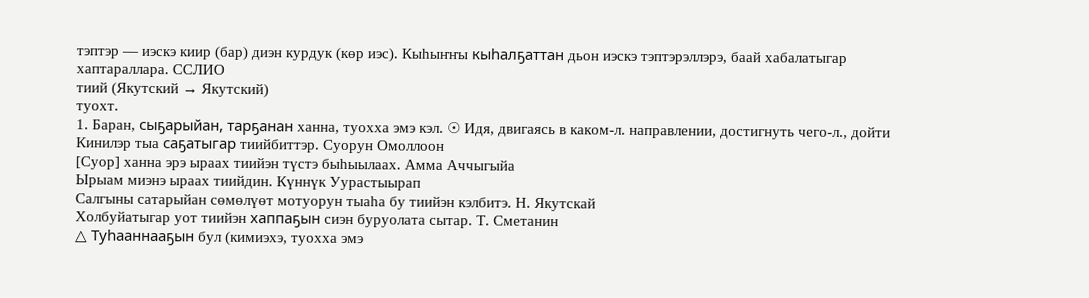тэптэр — иэскэ киир (бар) диэн курдук (көр иэс). Кыһыҥҥы кыһалҕаттан дьон иэскэ тэптэрэллэрэ, баай хабалатыгар хаптараллара. ССЛИО
тиий (Якутский → Якутский)
туохт.
1. Баран, сыҕарыйан, тарҕанан ханна, туохха эмэ кэл. ☉ Идя, двигаясь в каком-л. направлении, достигнуть чего-л., дойти
Кинилэр тыа саҕатыгар тиийбиттэр. Суорун Омоллоон
[Суор] ханна эрэ ыраах тиийэн түстэ быһыылаах. Амма Аччыгыйа
Ырыам миэнэ ыраах тиийдин. Күннүк Уурастыырап
Салгыны сатарыйан сөмөлүөт мотуорун тыаһа бу тиийэн кэлбитэ. Н. Якутскай
Холбуйатыгар уот тиийэн хаппаҕын сиэн буруолата сытар. Т. Сметанин
△ Туһааннааҕын бул (кимиэхэ, туохха эмэ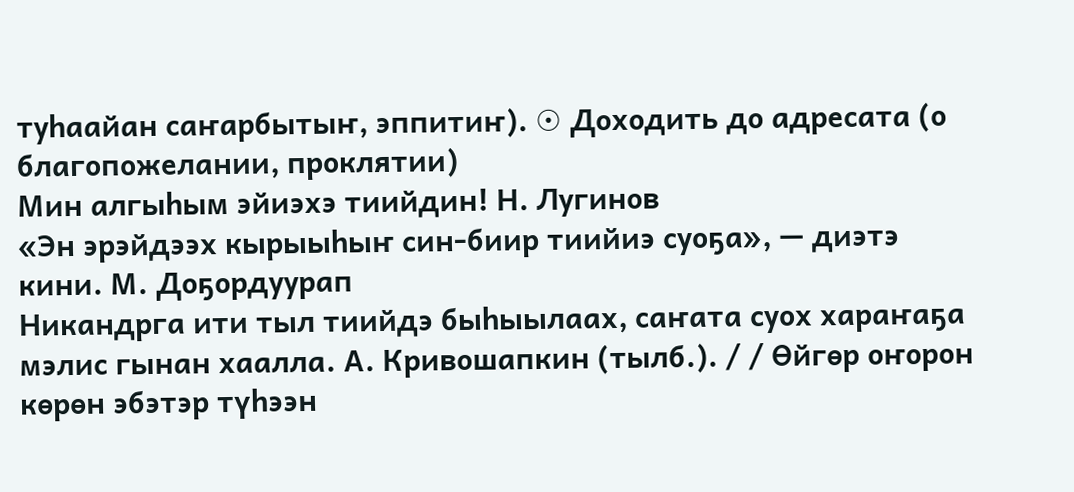туһаайан саҥарбытыҥ, эппитиҥ). ☉ Доходить до адресата (о благопожелании, проклятии)
Мин алгыһым эйиэхэ тиийдин! Н. Лугинов
«Эн эрэйдээх кырыыһыҥ син-биир тиийиэ суоҕа», — диэтэ кини. М. Доҕордуурап
Никандрга ити тыл тиийдэ быһыылаах, саҥата суох хараҥаҕа мэлис гынан хаалла. А. Кривошапкин (тылб.). / / Өйгөр оҥорон көрөн эбэтэр түһээн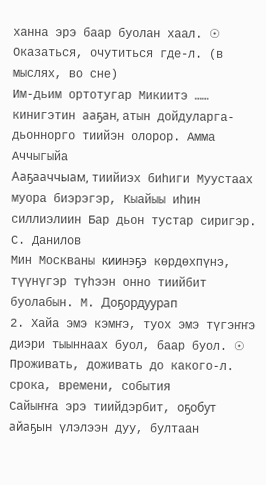ханна эрэ баар буолан хаал. ☉ Оказаться, очутиться где-л. (в мыслях, во сне)
Им-дьим ортотугар Микиитэ …… кинигэтин ааҕан, атын дойдуларга-дьоннорго тиийэн олорор. Амма Аччыгыйа
Ааҕааччыам, тиийиэх биһиги Муустаах муора биэрэгэр, Кыайыы иһин силлиэлиин Бар дьон тустар сиригэр. С. Данилов
Мин Москваны киинэҕэ көрдөхпүнэ, түүнүгэр түһээн онно тиийбит буолабын. М. Доҕордуурап
2. Хайа эмэ кэмҥэ, туох эмэ түгэҥҥэ диэри тыыннаах буол, баар буол. ☉ Проживать, доживать до какого-л. срока, времени, события
Сайыҥҥа эрэ тиийдэрбит, оҕобут айаҕын үлэлээн дуу, бултаан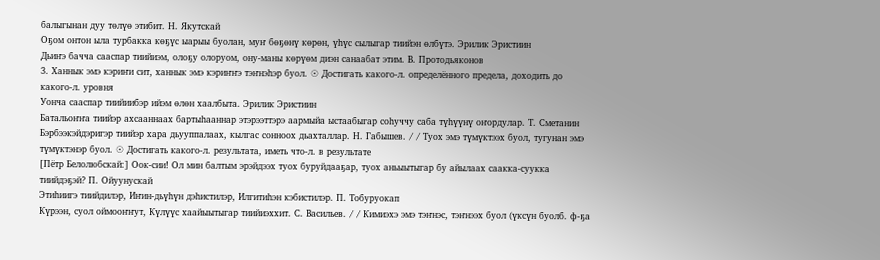балыгынан дуу төлүө этибит. Н. Якутскай
Оҕом онтон ыла турбакка көҕүс ыарыы буолан, муҥ бөҕөнү көрөн, үһүс сылыгар тиийэн өлбүтэ. Эрилик Эристиин
Дьиҥэ бачча сааспар тиийиэм, олоҕу олоруом, ону-маны көрүөм диэн санаабат этим. В. Протодьяконов
3. Ханнык эмэ кэриҥи сит, ханнык эмэ кэриҥҥэ тэҥнэһэр буол. ☉ Достигать какого-л. определённого предела, доходить до какого-л. уровня
Уонча сааспар тиийиибэр ийэм өлөн хаалбыта. Эрилик Эристиин
Батальоҥҥа тиийэр ахсааннаах бартыһааннар этэрээттэрэ аармыйа ыстаабыгар соһуччу саба түһүүнү оҥордулар. Т. Сметанин
Бэрбээкэйдэригэр тиийэр хара дьууппалаах, кылгас сонноох дьахталлар. Н. Габышев. / / Туох эмэ түмүктээх буол, тугунан эмэ түмүктэнэр буол. ☉ Достигать какого-л. результата, иметь что-л. в результате
[Пётр Белолюбскай:] Оок-сии! Ол мин балтым эрэйдээх туох буруйдааҕар, туох аньыытыгар бу айылаах саакка-суукка тиийдэҕэй? П. Ойуунускай
Этиһиигэ тиийдилэр, Иҥин-дьүһүн дэһистилэр, Илгитиһэн кэбистилэр. П. Тобуруокап
Күрээн, суол оймооҥҥут, Күлүүс хаайыытыгар тиийиэххит. С. Васильев. / / Кимиэхэ эмэ тэҥнэс, тэҥнээх буол (үксүн буолб. ф-ҕа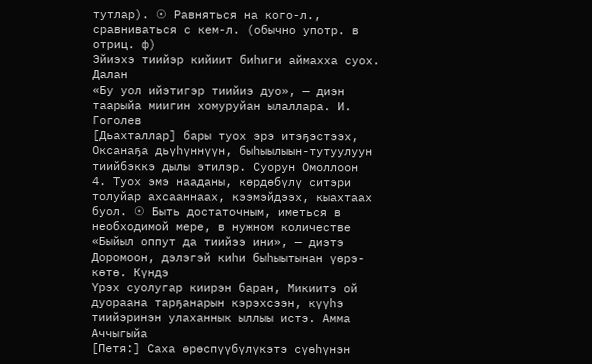тутлар). ☉ Равняться на кого-л., сравниваться с кем-л. (обычно употр. в отриц. ф)
Эйиэхэ тиийэр кийиит биһиги аймахха суох. Далан
«Бу уол ийэтигэр тиийиэ дуо», — диэн таарыйа миигин хомуруйан ылаллара. И. Гоголев
[Дьахталлар] бары туох эрэ итэҕэстээх, Оксанаҕа дьүһүннүүн, быһыылыын-тутуулуун тиийбэккэ дылы этилэр. Суорун Омоллоон
4. Туох эмэ нааданы, көрдөбүлү ситэри толуйар ахсааннаах, кээмэйдээх, кыахтаах буол. ☉ Быть достаточным, иметься в необходимой мере, в нужном количестве
«Быйыл оппут да тиийээ ини», — диэтэ Доромоон, дэлэгэй киһи быһыытынан үөрэ-көтө. Күндэ
Үрэх суолугар киирэн баран, Микиитэ ой дуораана тарҕанарын кэрэхсээн, күүһэ тиийэринэн улаханнык ыллыы истэ. Амма Аччыгыйа
[Петя:] Саха өрөспүүбүлүкэтэ сүөһүнэн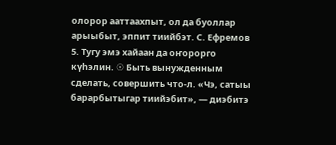олорор ааттаахпыт, ол да буоллар арыыбыт, эппит тиийбэт. С. Ефремов
5. Тугу эмэ хайаан да оҥорорго күһэлин. ☉ Быть вынужденным сделать, совершить что-л. «Чэ, сатыы барарбытыгар тиийэбит», — диэбитэ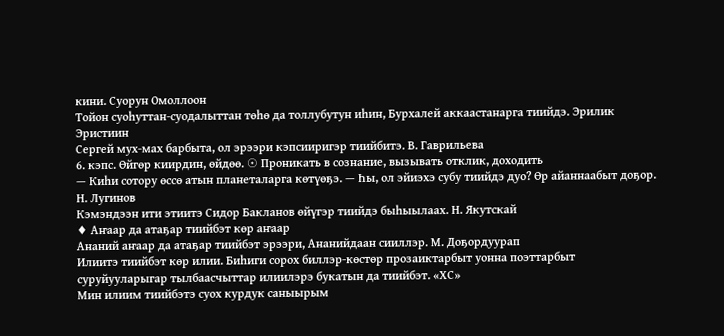кини. Суорун Омоллоон
Тойон суоһуттан-суодалыттан төһө да толлубутун иһин, Бурхалей аккаастанарга тиийдэ. Эрилик Эристиин
Сергей мух-мах барбыта, ол эрээри кэпсииригэр тиийбитэ. В. Гаврильева
6. кэпс. Өйгөр киирдин, өйдөө. ☉ Проникать в сознание, вызывать отклик, доходить
— Киһи сотору өссө атын планеталарга көтүөҕэ. — Һы, ол эйиэхэ субу тиийдэ дуо? Өр айаннаабыт доҕор. Н. Лугинов
Кэмэндээн ити этиитэ Сидор Бакланов өйүгэр тиийдэ быһыылаах. Н. Якутскай
♦ Аҥаар да атаҕар тиийбэт көр аҥаар
Ананий аҥаар да атаҕар тиийбэт эрээри, Ананийдаан сииллэр. М. Доҕордуурап
Илиитэ тиийбэт көр илии. Биһиги сорох биллэр-көстөр прозаиктарбыт уонна поэттарбыт суруйууларыгар тылбаасчыттар илиилэрэ букатын да тиийбэт. «ХС»
Мин илиим тиийбэтэ суох курдук саныырым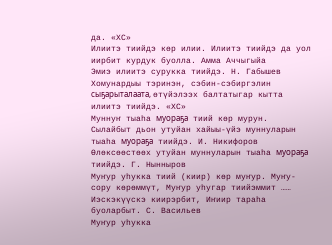да. «ХС»
Илиитэ тиийдэ көр илии. Илиитэ тиийдэ да уол иирбит курдук буолла. Амма Аччыгыйа
Эмиэ илиитэ сурукка тиийдэ. Н. Габышев
Хомунардыы тэринэн, сэбин-сэбиргэлин сыҕарыталаата, өтүйэлээх балтатыгар кытта илиитэ тиийдэ. «ХС»
Муннуҥ тыаһа муораҕа тиий көр мурун. Сылайбыт дьон утуйан хайыы-үйэ муннуларын тыаһа муораҕа тиийдэ. И. Никифоров
Өлөксөөстөөх утуйан муннуларын тыаһа муораҕа тиийдэ. Г. Нынныров
Муҥур уһукка тиий (киир) көр муҥур. Муҥу-сору көрөммүт, Муҥур уһугар тиийэммит …… Иэскэкүүскэ киирэрбит, Иҥиир тараһа буоларбыт. С. Васильев
Муҥур уһукка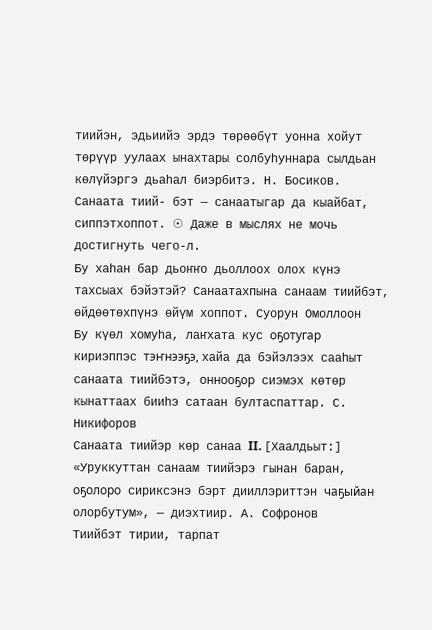тиийэн, эдьиийэ эрдэ төрөөбүт уонна хойут төрүүр уулаах ынахтары солбуһуннара сылдьан көлүйэргэ дьаһал биэрбитэ. Н. Босиков. Санаата тиий- бэт — санаатыгар да кыайбат, сиппэтхоппот. ☉ Даже в мыслях не мочь достигнуть чего-л.
Бу хаһан бар дьоҥҥо дьоллоох олох күнэ тахсыах бэйэтэй? Санаатахпына санаам тиийбэт, өйдөөтөхпүнэ өйүм хоппот. Суорун Омоллоон
Бу күөл хомуһа, лаҥхата кус оҕотугар кириэппэс тэҥнээҕэ, хайа да бэйэлээх сааһыт санаата тиийбэтэ, оннооҕор сиэмэх көтөр кынаттаах бииһэ сатаан бултаспаттар. С. Никифоров
Санаата тиийэр көр санаа II. [Хаалдьыт:] «Уруккуттан санаам тиийэрэ гынан баран, оҕолоро сириксэнэ бэрт дииллэриттэн чаҕыйан олорбутум», — диэхтиир. А. Софронов
Тиийбэт тирии, тарпат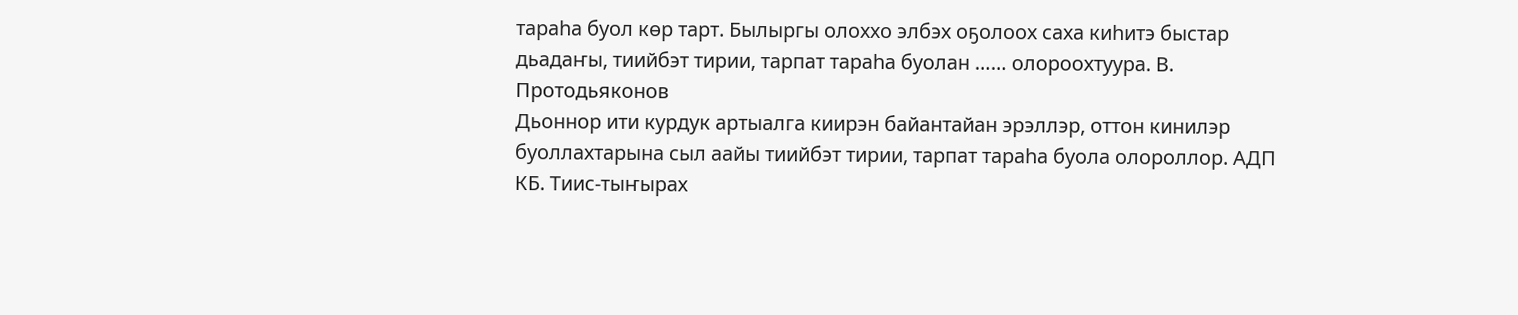тараһа буол көр тарт. Былыргы олоххо элбэх оҕолоох саха киһитэ быстар дьадаҥы, тиийбэт тирии, тарпат тараһа буолан …… олороохтуура. В. Протодьяконов
Дьоннор ити курдук артыалга киирэн байантайан эрэллэр, оттон кинилэр буоллахтарына сыл аайы тиийбэт тирии, тарпат тараһа буола олороллор. АДП КБ. Тиис-тыҥырах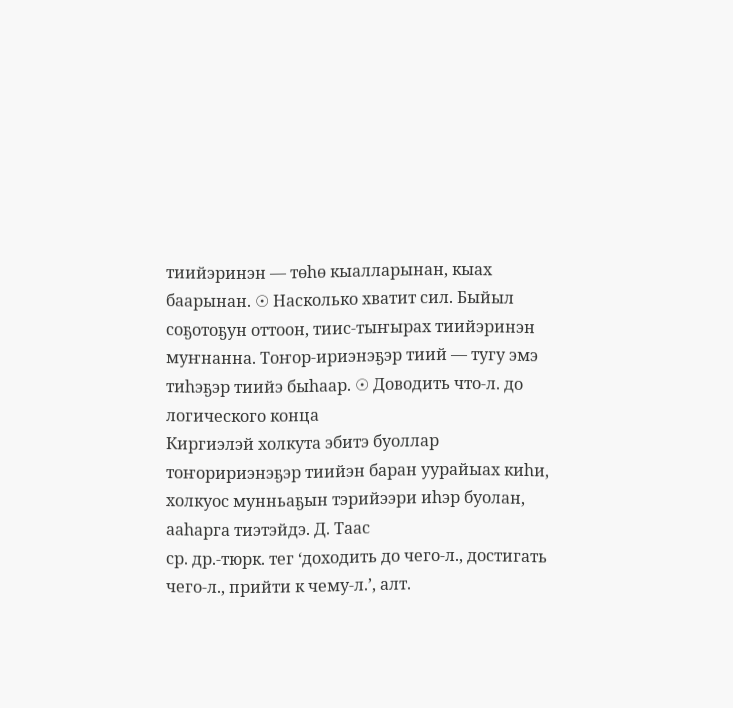тиийэринэн — төһө кыалларынан, кыах баарынан. ☉ Насколько хватит сил. Быйыл соҕотоҕун оттоон, тиис-тыҥырах тиийэринэн муҥнанна. Тоҥор-ириэнэҕэр тиий — тугу эмэ тиһэҕэр тиийэ быһаар. ☉ Доводить что-л. до логического конца
Киргиэлэй холкута эбитэ буоллар тоҥоририэнэҕэр тиийэн баран уурайыах киһи, холкуос мунньаҕын тэрийээри иһэр буолан, ааһарга тиэтэйдэ. Д. Таас
ср. др.-тюрк. тег ‘доходить до чего-л., достигать чего-л., прийти к чему-л.’, алт.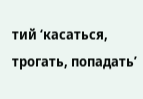тий ‘касаться, трогать, попадать’